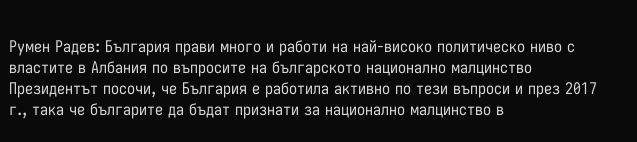Румен Радев: България прави много и работи на най-високо политическо ниво с властите в Албания по въпросите на българското национално малцинство
Президентът посочи, че България е работила активно по тези въпроси и през 2017 г., така че българите да бъдат признати за национално малцинство в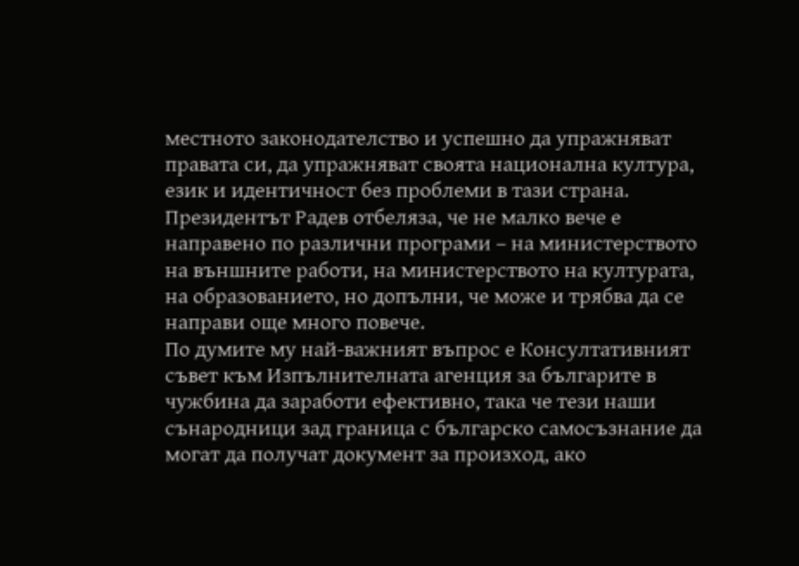местното законодателство и успешно да упражняват правата си, да упражняват своята национална култура, език и идентичност без проблеми в тази страна.
Президентът Радев отбеляза, че не малко вече е направено по различни програми – на министерството на външните работи, на министерството на културата, на образованието, но допълни, че може и трябва да се направи още много повече.
По думите му най-важният въпрос е Консултативният съвет към Изпълнителната агенция за българите в чужбина да заработи ефективно, така че тези наши сънародници зад граница с българско самосъзнание да могат да получат документ за произход, ако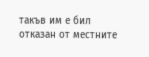такъв им е бил отказан от местните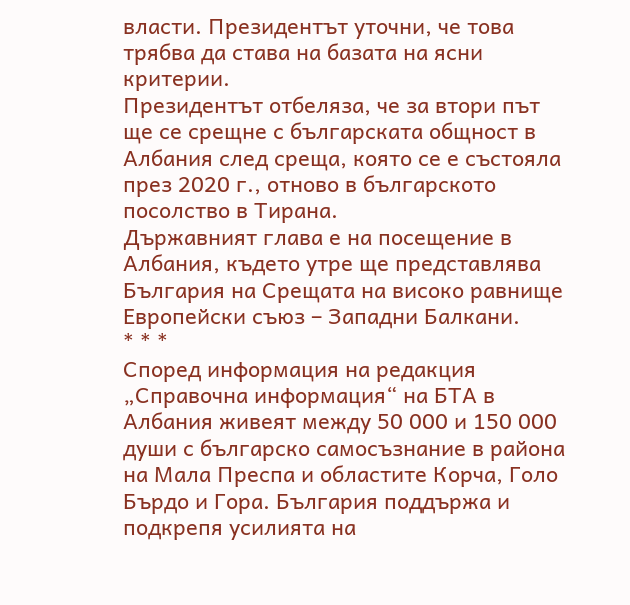власти. Президентът уточни, че това трябва да става на базата на ясни критерии.
Президентът отбеляза, че за втори път ще се срещне с българската общност в Албания след среща, която се е състояла през 2020 г., отново в българското посолство в Тирана.
Държавният глава е на посещение в Албания, където утре ще представлява България на Срещата на високо равнище Европейски съюз – Западни Балкани.
* * *
Според информация на редакция „Справочна информация“ на БТА в Албания живеят между 50 000 и 150 000 души с българско самосъзнание в района на Мала Преспа и областите Корча, Голо Бърдо и Гора. България поддържа и подкрепя усилията на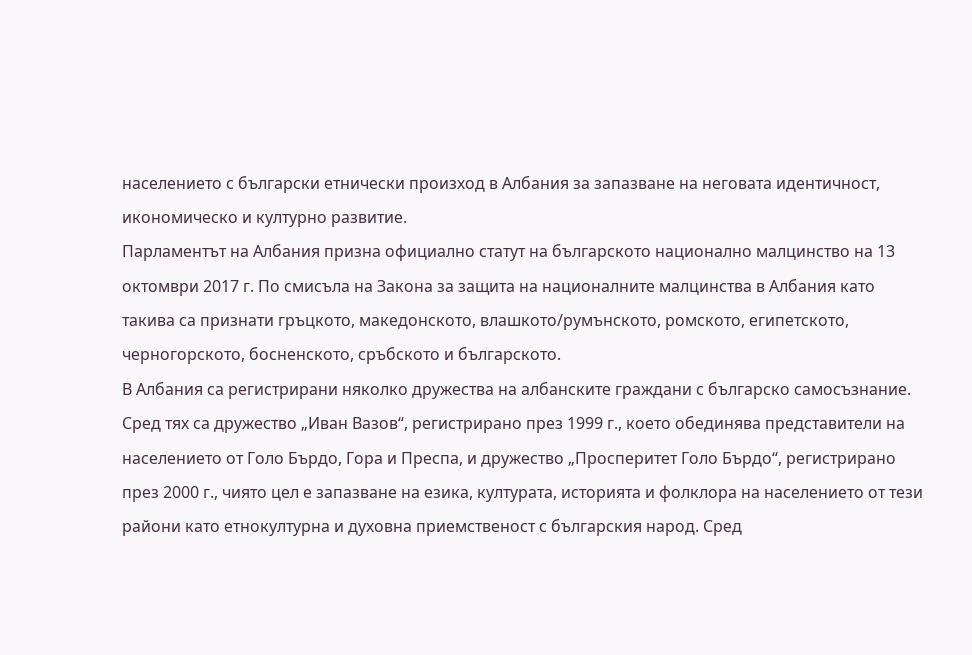населението с български етнически произход в Албания за запазване на неговата идентичност, икономическо и културно развитие.
Парламентът на Албания призна официално статут на българското национално малцинство на 13 октомври 2017 г. По смисъла на Закона за защита на националните малцинства в Албания като такива са признати гръцкото, македонското, влашкото/румънското, ромското, египетското, черногорското, босненското, сръбското и българското.
В Албания са регистрирани няколко дружества на албанските граждани с българско самосъзнание. Сред тях са дружество „Иван Вазов“, регистрирано през 1999 г., което обединява представители на населението от Голо Бърдо, Гора и Преспа, и дружество „Просперитет Голо Бърдо“, регистрирано през 2000 г., чиято цел е запазване на езика, културата, историята и фолклора на населението от тези райони като етнокултурна и духовна приемственост с българския народ. Сред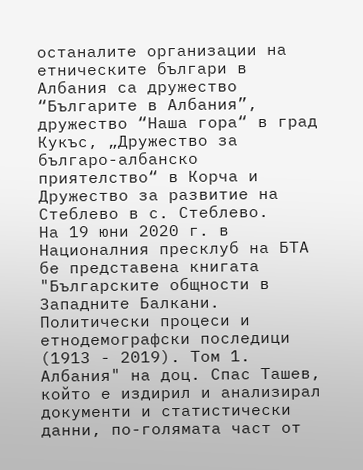останалите организации на етническите българи в Албания са дружество “Българите в Албания”, дружество “Наша гора“ в град Кукъс, „Дружество за българо-албанско приятелство“ в Корча и Дружество за развитие на Стеблево в с. Стеблево.
На 19 юни 2020 г. в Националния пресклуб на БТА бе представена книгата "Българските общности в Западните Балкани. Политически процеси и етнодемографски последици (1913 - 2019). Том 1. Албания" на доц. Спас Ташев, който е издирил и анализирал документи и статистически данни, по-голямата част от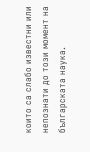които са слабо известни или непознати до този момент на българската наука.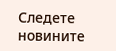Следете новините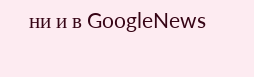ни и в GoogleNews